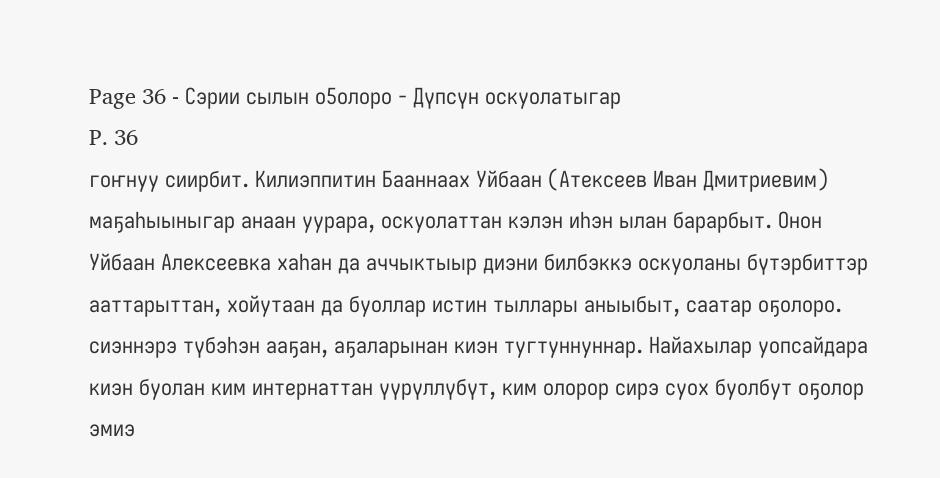Page 36 - Сэрии сылын о5олоро - Дүпсүн оскуолатыгар
P. 36
гоҥнуу сиирбит. Килиэппитин Бааннаах Уйбаан (Атексеев Иван Дмитриевим)
маҕаһыыныгар анаан уурара, оскуолаттан кэлэн иһэн ылан барарбыт. Онон
Уйбаан Алексеевка хаһан да аччыктыыр диэни билбэккэ оскуоланы бүтэрбиттэр
ааттарыттан, хойутаан да буоллар истин тыллары аныыбыт, саатар оҕолоро.
сиэннэрэ түбэһэн ааҕан, аҕаларынан киэн тугтуннуннар. Найахылар уопсайдара
киэн буолан ким интернаттан үүрүллүбүт, ким олорор сирэ суох буолбут оҕолор
эмиэ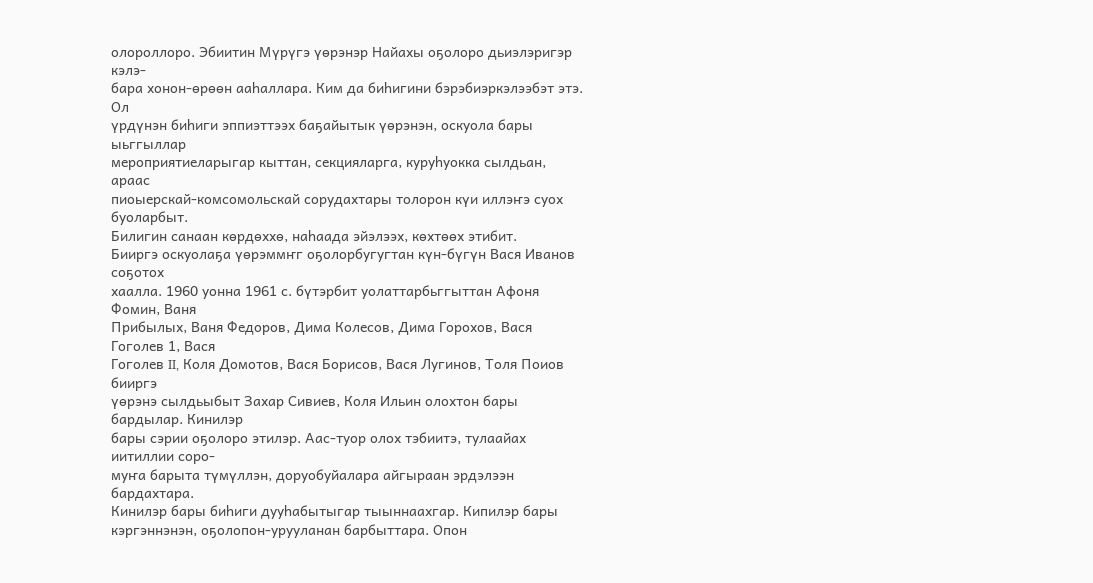олороллоро. Эбиитин Мүрүгэ үөрэнэр Найахы оҕолоро дьиэлэригэр кэлэ-
бара хонон-өрөөн ааһаллара. Ким да биһигини бэрэбиэркэлээбэт этэ. Ол
үрдүнэн биһиги эппиэттээх баҕайытык үөрэнэн, оскуола бары ыьггыллар
мероприятиеларыгар кыттан, секцияларга, куруһуокка сылдьан, араас
пиоыерскай-комсомольскай сорудахтары толорон күи иллэҥэ суох буоларбыт.
Билигин санаан көрдөххө, наһаада эйэлээх, көхтөөх этибит.
Бииргэ оскуолаҕа үөрэммҥг оҕолорбугугтан күн-бүгүн Вася Иванов соҕотох
хаалла. 1960 уонна 1961 с. бүтэрбит уолаттарбьггыттан Афоня Фомин, Ваня
Прибылых, Ваня Федоров, Дима Колесов, Дима Горохов, Вася Гоголев 1, Вася
Гоголев II, Коля Домотов, Вася Борисов, Вася Лугинов, Толя Поиов бииргэ
үөрэнэ сылдьыбыт Захар Сивиев, Коля Ильин олохтон бары бардылар. Кинилэр
бары сэрии оҕолоро этилэр. Аас-туор олох тэбиитэ, тулаайах иитиллии соро-
муҥа барыта түмүллэн, доруобуйалара айгыраан эрдэлээн бардахтара.
Кинилэр бары биһиги дууһабытыгар тыыннаахгар. Кипилэр бары
кэргэннэнэн, оҕолопон-урууланан барбыттара. Опон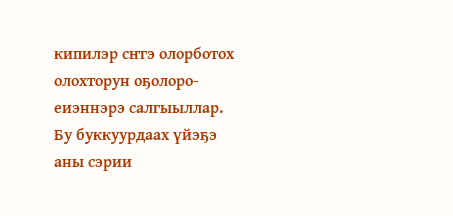кипилэр сҥгэ олорботох
олохторун оҕолоро-еиэннэрэ салгыыллар.
Бу буккуурдаах үйэҕэ аны сэрии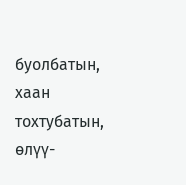буолбатын, хаан тохтубатын, өлүү-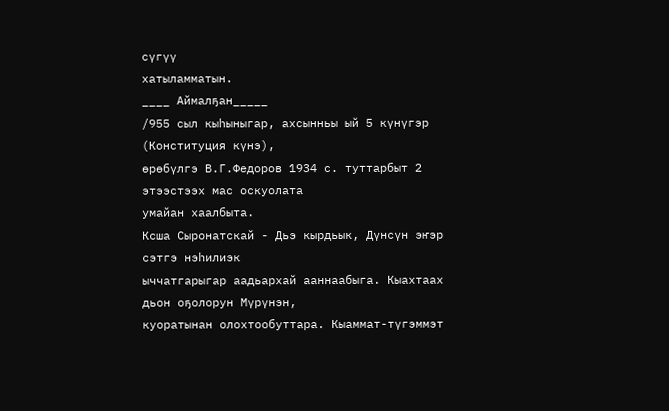сүгүү
хатыламматын.
____ Аймалҕан_____
/955 сыл кыһыныгар, ахсынньы ый 5 күнүгэр (Конституция күнэ),
өрөбүлгэ В.Г.Федоров 1934 с. туттарбыт 2 этээстээх мас оскуолата
умайан хаалбыта.
Ксша Сыронатскай - Дьэ кырдьык, Дүнсүн эҥэр сэтгэ нэһилиэк
ыччатгарыгар аадьархай ааннаабыга. Кыахтаах дьон оҕолорун Мүрүнэн,
куоратынан олохтообуттара. Кыаммат-түгэммэт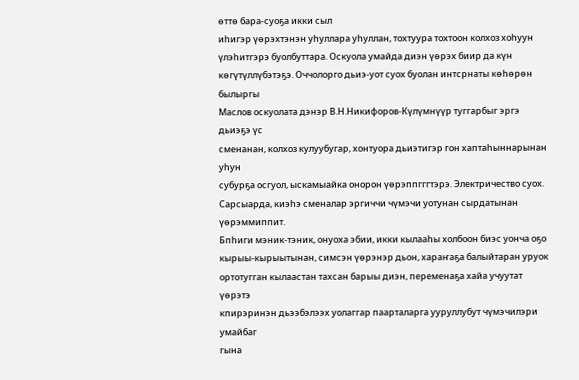өттө бара-суоҕа икки сыл
иһигэр үөрэхтэнэн уһуллара уһуллан, тохтуура тохтоон колхоз хоһуун
үлэһитгэрэ буолбуттара. Оскуола умайда диэн үөрэх биир да күн
көгүтүллүбэтэҕэ. Оччолорго дьиэ-уот суох буолан интсрнаты көһөрөн былыргы
Маслов оскуолата дэнэр В.Н.Никифоров-Күлүмнүүр туггарбыг эргэ дьиэҕэ үс
сменанан, колхоз кулуубугар, хонтуора дьиэтигэр гон хаптаһыннарынан уһун
субурҕа осгуол, ыскамыайка онорон үөрэппгггтэрэ. Электричество суох.
Сарсыарда, киэһэ сменалар эргиччи чүмэчи уотунан сырдатынан үөрэммиппит.
Бпһиги мэник-тэник, онуоха эбии, икки кылааһы холбоон биэс уонча оҕо
кырыы-кырыытынан, симсэн үөрэнэр дьон, хараҥаҕа балыйтаран уруок
ортотугган кылаастан тахсан барыы диэн, переменаҕа хайа учуутат үөрэтэ
кпирэринэн дьээбэлээх уолаггар паарталарга ууруллубут чүмэчилэри умайбаг
гына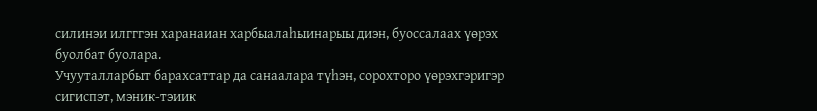силинэи илгггэн харанаиан харбыалаһыинарыы диэн, буоссалаах үөрэх
буолбат буолара.
Учууталларбыт барахсаттар да санаалара түһэн, сорохторо үөрэхгэригэр
сигиспэт, мэник-тэиик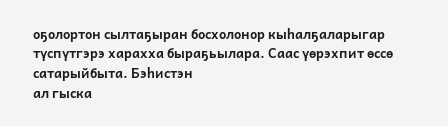оҕолортон сылтаҕыран босхолонор кыһалҕаларыгар
түспүтгэрэ харахха быраҕьылара. Саас үөрэхпит өссө сатарыйбыта. Бэһистэн
ал гыска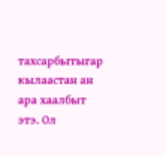тахсарбьггыгар кылаастан ан ара хаалбыт этэ. Ол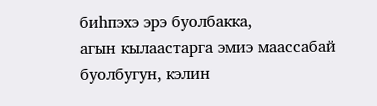биһпэхэ эрэ буолбакка,
агын кылаастарга эмиэ маассабай буолбугун, кэлин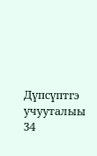Дүпсүптгэ учууталыы
34